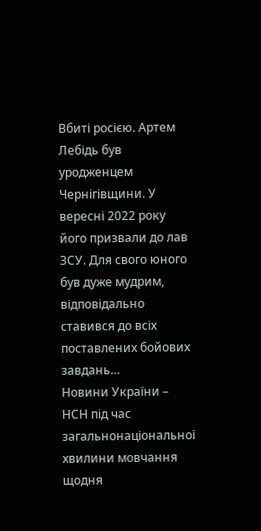Вбиті росією. Артем Лебідь був уродженцем Чернігівщини. У вересні 2022 року його призвали до лав ЗСУ. Для свого юного був дуже мудрим, відповідально ставився до всіх поставлених бойових завдань…
Новини України – НСН під час загальнонаціональної хвилини мовчання щодня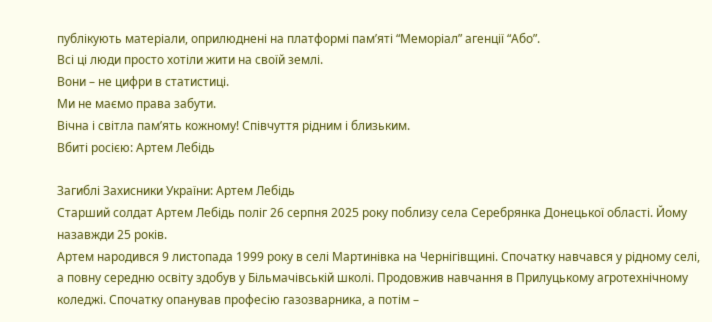публікують матеріали, оприлюднені на платформі пам’яті “Меморіал” агенції “Або”.
Всі ці люди просто хотіли жити на своїй землі.
Вони – не цифри в статистиці.
Ми не маємо права забути.
Вічна і світла пам’ять кожному! Співчуття рідним і близьким.
Вбиті росією: Артем Лебідь

Загиблі Захисники України: Артем Лебідь
Старший солдат Артем Лебідь поліг 26 серпня 2025 року поблизу села Серебрянка Донецької області. Йому назавжди 25 років.
Артем народився 9 листопада 1999 року в селі Мартинівка на Чернігівщині. Спочатку навчався у рідному селі, а повну середню освіту здобув у Більмачівській школі. Продовжив навчання в Прилуцькому агротехнічному коледжі. Спочатку опанував професію газозварника, а потім –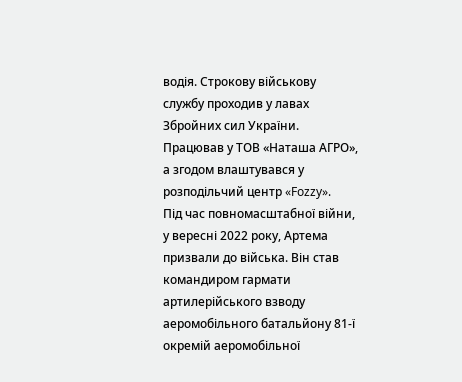водія. Строкову військову службу проходив у лавах Збройних сил України. Працював у ТОВ «Наташа АГРО», а згодом влаштувався у розподільчий центр «Fozzy».
Під час повномасштабної війни, у вересні 2022 року, Артема призвали до війська. Він став командиром гармати артилерійського взводу аеромобільного батальйону 81-ї окремій аеромобільної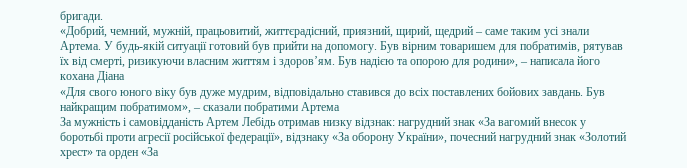бригади.
«Добрий, чемний, мужній, працьовитий, життєрадісний, приязний, щирий, щедрий – саме таким усі знали Артема. У будь-якій ситуації готовий був прийти на допомогу. Був вірним товаришем для побратимів, рятував їх від смерті, ризикуючи власним життям і здоров’ям. Був надією та опорою для родини», – написала його кохана Діана
«Для свого юного віку був дуже мудрим, відповідально ставився до всіх поставлених бойових завдань. Був найкращим побратимом», – сказали побратими Артема
За мужність і самовідданість Артем Лебідь отримав низку відзнак: нагрудний знак «За вагомий внесок у боротьбі проти агресії російської федерації», відзнаку «За оборону України», почесний нагрудний знак «Золотий хрест» та орден «За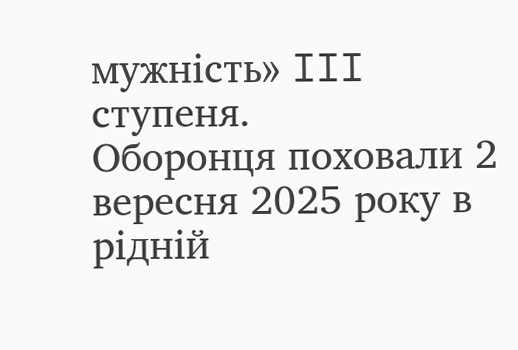мужність» III ступеня.
Оборонця поховали 2 вересня 2025 року в рідній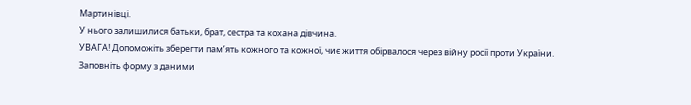Мартинівці.
У нього залишилися батьки, брат, сестра та кохана дівчина.
УВАГА! Допоможіть зберегти пам’ять кожного та кожної, чиє життя обірвалося через війну росії проти України. Заповніть форму з даними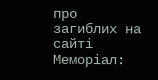про загиблих на сайті Меморіал: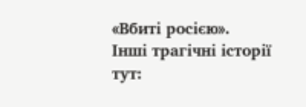«Вбиті росією».
Інші трагічні історії тут: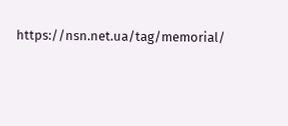https://nsn.net.ua/tag/memorial/